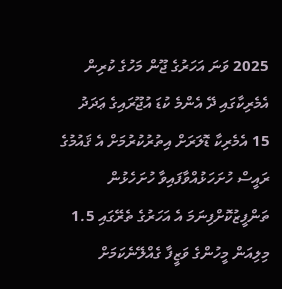2025 ވަނަ އަހަރުގެ ޖޫން މަހުގެ ކުރިން އެމެރިކާގައި ދޭ އެންމެ ކުޑަ އުޖޫރައިގެ ޢަދަދު 15 އެމެރިކާ ޑޮލަރަށް އިތުރުކުރުމަށް އެ ޤައުމުގެ ރައީސް ހުށަހަޅުއްވާފައިވާ ހުށަހެޅުން ތަންފީޒުކޮށްފިނަމަ އެ އަހަރުގެ ތެރޭގައި 1.5 މިލިއަން މީހުންގެ ވަޒީފާ ގެއްލޭނެކަމަށް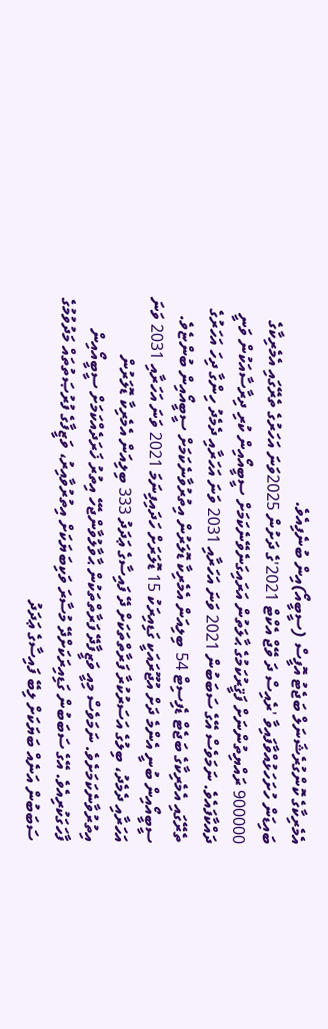އެމެރިކާގެ ކޮންގުރެޝަނަލް ބަޖެޓު އޮފީސް (ސީބީއޯ)އިން ބުނެފިއެވެ.
ބައިޑަން ހުށަހަޅުއްވާފައިވާ 'ރެއިސް ދަ ވޭޖް އެކްޓް 2021'ގެ ދަށުން 2025ވަނަ އަހަރުގެ ތެރޭގައި އެމެރިކާގެ 900000 ރައްޔިތުންނަށް ފަޤީރުކަމުގެ ޙާލަތުން އަރައިގަނެވޭނެކަމަށް ސީބީއޯއިން ކުރި ދިރާސާއަކުން ވަނީ ދައްކާފައެވެ. ނަމަވެސް އޭގެ ސަބަބުން 2021 ވަނަ އަހަރާއި 2031 ވަނަ އަހަރާއި ދެމެދު ހިންގާ ދިހަ އަހަރުގެ ތެރޭގައި އެމެރިކާގެ ބަޖެޓް ޑެފިސިޓް 54 ބިލިއަން އެމެރިކާ ޑޮލަރުން އިތުރުވާނެކަމަށް ސީބީއޯއިން ބުންޏެވެ.
ސީބީއޯއިން ބުނީ އެންމެ ދަށް އުޖޫރައަކީ ގަޑިއިރަކު 15 ޑޮލަރަށް ހަދައިފިނަމަ 2021 ވަނަ އަހަރާއި 2031 ވަނަ އަހަރާއި ދެމެދު، ބިލުގެ އަސަރުކުރާ ފަރާތްތަކަށް ދޭ ފައިސާގެ ޢަދަދު 333 ބިލިއަން އެމެރިކާ ޑޮލަރުން އިތުރުވާނެކަމަށެވެ. ނަމަވެސް މިއީ ވަޒީފާދޭ ފަރާތްތަކުން ޙާވާލުވާންޖެހޭ އިތުރު ޚަރަދެއްކަމަށް ސީބީއޯއިން ފާހަގަކުރިއެވެ. އޭގެ ސަބަބުން ގަޑިއިރަކަށްދޭ މުސާރަ ވަކިބަޔަކަށް އިތުރުވާއިރު، ވަޒީފާގެ ފުރުޞަތުތައް މަދުވުމުގެ ސަބަބުން އަނެއް ބަޔަކަށް ލިބޭ ފައިސާގެ ޢަދަދު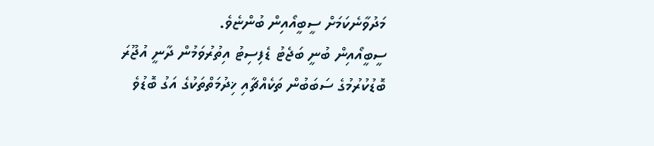މަދުވާނެކަމަށް ސީބީއޯއިން ބުންޏެވެ.
ސީބީއޯއިން ބުނީ ބަޖެޓު ޑެފިސިޓު އިތުރުވަމުން ދާނީ އުޖޫރަ ބޮޑުކުރުމުގެ ސަބަބުން ތަކެއްޗާއި ޚިދުމަތްތަކުގެ އަގު ބޮޑުވެ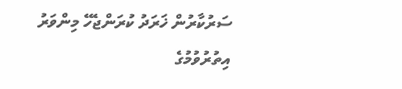ސަރުކާރުން ޚަރަދު ކުރަންޖެހޭ މިންވަރު އިތުރުވުމުގެ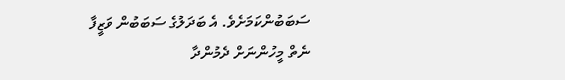ސަބަބުންކަމަށެވެ. އެ ބަދަލުގެ ސަބަބުން ވަޒީފާ ނެތް މީހުންނަށް ދެމުންދާ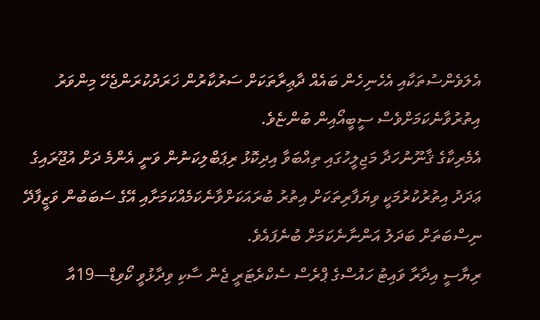އެލަވެންސުތަކާއި އެހެނިހެން ބައެއް ދާޢިރާތަކަށް ސަރުކާރުން ޚަރަދުކުރަންޖެހޭ މިންވަރު އިތުރުވާނެކަމަށްވެސް ސީބީއޯއިން ބުންޏެވެ.
އެމެރިކާގެ ޤާނޫނުހަދާ މަޖިލީހުގައި ތިއްބަވާ އިދިކޮޅު ރިޕަބްލިކަނުން ވަނީ އެންމެ ދަށް އުޖޫރައިގެ ޢަދަދު އިތުރުކުރުމަކީ ވިޔަފާރިތަކަށް އިތުރު ބުރައަކަށްވާނެކަމެއްކަމަށާއި އޭގެ ސަބަބުން ވަޒީފާދޭ ނިސްބަތަށް ބަދަލު އަންނާނެކަމަށް ބުނެފައެވެ.
ރިޔާސީ އިދާރާ ވައިޓު ހައުސްގެ ޕްރެސް ސެކްރެޓަރީ ޖެން ސާކި ވިދާޅުވީ ކޯވިޑް—19އާ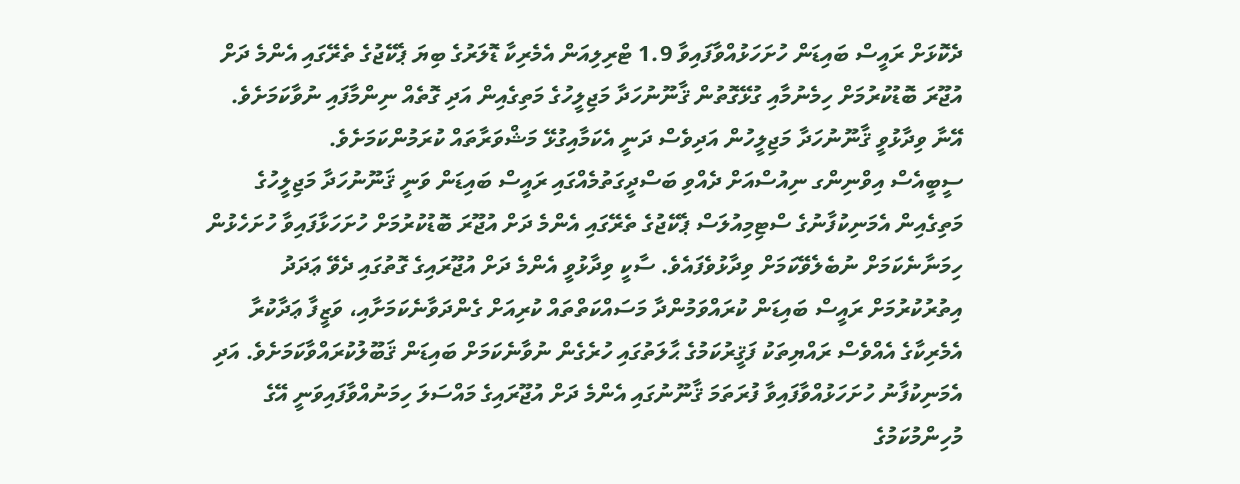ދެކޮޅަށް ރައީސް ބައިޑަން ހުށަހަޅުއްވާފައިވާ 1.9 ޓްރިލިއަން އެމެރިކާ ޑޮލަރުގެ ބިޔަ ޕެކޭޖުގެ ތެރޭގައި އެންމެ ދަށް އުޖޫރަ ބޮޑުކުރުމަށް ހިމެނުމާއި ގުޅޭގޮތުން ޤާނޫނުހަދާ މަޖިލީހުގެ މަތިގެއިން އަދި ގޮތެއް ނިންމާފައި ނުވާކަމަށެވެ. އޭނާ ވިދާޅުވީ ޤާނޫނުހަދާ މަޖިލީހުން އަދިވެސް ދަނީ އެކަމާއިގުޅޭ މަޝްވަރާތައް ކުރަމުންކަމަށެވެ.
ސީބީއެސް އިވްނިންގ ނިއުސްއަށް ދެއްވި ބަސްދީގަތުމެއްގައި ރައީސް ބައިޑަން ވަނީ ޤަނޫނުހަދާ މަޖިލީހުގެ މަތިގެއިން އެމަނިކުފާނުގެ ސްޓިމިއުލަސް ޕެކޭޖުގެ ތެރޭގައި އެންމެ ދަށް އުޖޫރަ ބޮޑުކުރުމަށް ހުށަހަޅާފައިވާ ހުށަހެޅުން ހިމަނާނެކަމަށް ނުބެލެވޭކަމަށް ވިދާޅުވެފައެވެ. ސާކީ ވިދާޅުވީ އެންމެ ދަށް އުޖޫރައިގެ ގޮތުގައި ދެވޭ ޢަދަދު އިތުރުކުރުމަށް ރައީސް ބައިޑަން ކުރައްވަމުންދާ މަސައްކަތްތައް ކުރިއަށް ގެންދަވާނެކަމަށާއި، ވަޒީފާ ޢަދާކުރާ އެމެރިކާގެ އެއްވެސް ރައްޔިތަކު ފަޤީރުކަމުގެ ޙާލަތުގައި ހުރެގެން ނުވާނެކަމަށް ބައިޑަން ޤަބޫލުކުރައްވާކަމަށެވެ. އަދި އެމަނިކުފާނު ހުށަހަޅުއްވާފައިވާ ފުރަތަމަ ޤާނޫނުގައި އެންމެ ދަށް އުޖޫރައިގެ މައްސަލަ ހިމަނުއްވާފައިވަނީ އޭގެ މުހިންމުކަމުގެ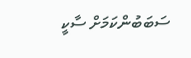ސަބަބުންކަމަށް ސާކީ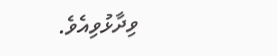ވިދާޅުވިއެވެ.